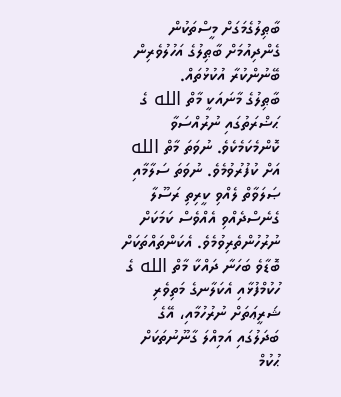ބާޠިލުގެމަގަށް މީސްތަކުން ގެންދިއުމަށް ބާޠިލުގެ އަހުލުވެރިން ބޭނުންކުރާ އުކުޅުތައް.
ބާޠިލުގެ މާނައަކީ މާތް الله ގެ ޙަޟްރަތުގައި ނުރުއްސަވާ ކޮންމެކަމެކެވެ. ނުވަތަ މާތް الله އަށް ކުފުރުވުމެވެ. ނުވަތަ ސަލާމާއި ޞަލަވާތް ލެއްވި ކީރިތި ރަސޫލާ ގެނެސްދެއްވި އެއްވެސް ކަމަކަށް ނުރުހުންތެރިވުމެވެ. އެކަންތައްތަކަށް ބޮޑާވެ ބަހަނާ ދައްކާ މާތް الله ގެ ހުކުމްފުޅާއި އެކަލާނގެ މަތިވެރި ޝަރީޢަތަށް ނުރުހުމާއި، އޭގެ ބަދަލުގައި އަމިއްލަ ގާނޫނުތަކަށް ޙުކުމް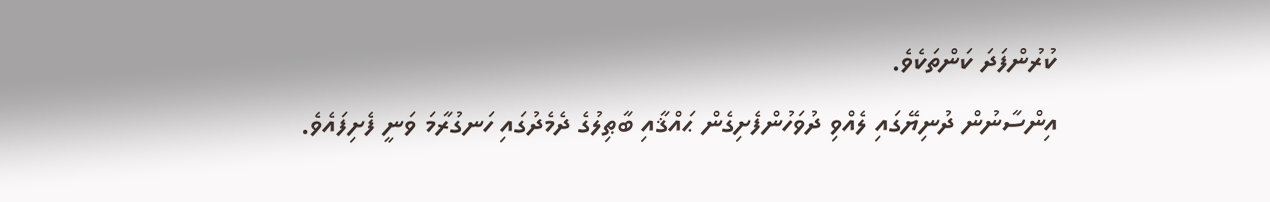ކުރުންފަދަ ކަންތަކެވެ.
އިންސާނުން ދުނިޔޭގައި ލެއްވި ދުވަހުންފެށިގެން ޙައްޤާއި ބާޠިލުގެ ދެމެދުގައި ހަނގުރާމަ ވަނީ ފެށިފައެވެ.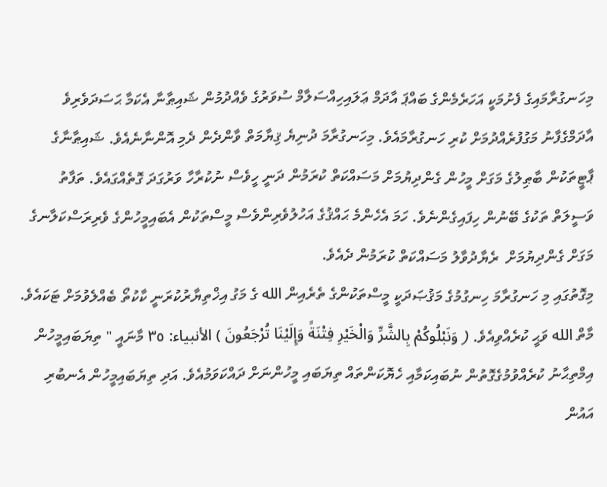މިހަނގުރާމައިގެ ފެށުމަކީ އަހަރެމެންގެ ބައްޕަ އާދަމް ޢަލައިހިއްސަލާމް ސުވަރުގެ ވެއްދުމުން ޝައިޠާނާ އެކަމާ ޙަސަދަވެރިވެ އާދަމްގެފާނު މަގުފުރެއްދުމަށް ކުރި ހަނގުރާމައެވެ. މިހަނގުރާމަ ދުނިޔެ ޤިޔާމަތް ވާންދެން ދެމި އޮންނާނެއެވެ. ޝައިޠާނާގެ ޕާޓީތަކުން ބާޠިލުގެ މަގަށް މީހުން ގެންދިޔުމަށް މަސައްކަތް ކުރަމުން ދަނީ ހީވެސް ނުކުރާހާ ވަރުގަދަ ގޮތެއްގައެވެ. ތަފާތު ވަސީލަތް ތަކުގެ ބޭނުން ހިފައިގެންނެވެ. ހަމަ އެހެންމެ ޙައްޤުގެ އަހުލުވެރިންވެސް މީސްތަކުން އެބައިމީހުންގެ ވެރިރަސްކަލާނގެ މަގަށް ގެންދިޔުމަށް  ރެޔާދުވާލު މަސައްކަތް ކުރަމުން ދެއެވެ.
މިގޮތުގައި މި ހަނގުރާމަ ހިނގުމުގެ މަޤުޞަދަކީ މީސްތަކުންގެ ތެރެއިން الله ގެ މަގު އިޚްތިޔާރުކުރަނީ ކާކުތޯ ބެއްލެވުމަށް ޓަކައެވެ. މާތް الله ވަޙީ ކުރެއްވިއެވެ. ( وَنَبْلُوكُمْ بِالشَّرِّ وَالْخَيْرِ فِتْنَةً وَإِلَيْنَا تُرْجَعُونَ ) الأنبياء: ٣٥ މާނައީ " ތިޔަބައިމީހުން އިމްތިޙާނު ކުރެއްވުމުގެގޮތުން ނުބައިކަމާއި ހެޔޮކަންތައް ތިޔަބައި މީހުންނަށް ދައްކަވަމުއެވެ. އަދި ތިޔަބައިމީހުން އެނބުރި އައުން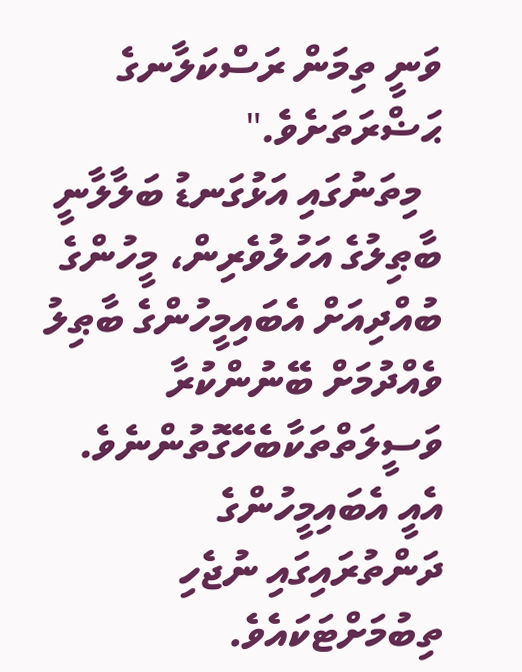ވަނީ ތިމަން ރަސްކަލާނގެ ޙަޟްރަތަށެވެ."
  މިތަނުގައި އަޅުގަނޑު ބަލާލާނީ ބާޠިލުގެ އަހުލުވެރިން، މީހުންގެ ބުއްދިއަށް އެބައިމީހުންގެ ބާޠިލު ވެއްދުމަށް ބޭނުންކުރާ ވަސީލަތްތަކާބެހޭގޮތުންނެވެ. އެއީ އެބައިމީހުންގެ ދަންތުރައިގައި ނުޖެހި ތިބުމަށްޓަކައެވެ.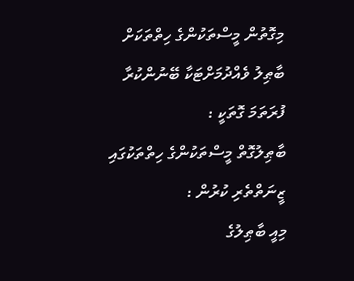މިގޮތުން މީސްތަކުންގެ ހިތްތަކަށް ބާޠިލު ވެއްދުމަށްޓަކާ ބޭނުންކުރާ ފުރަތަމަ ގޮތަކީ :
ބާޠިލުގޮތް މީސްތަކުންގެ ހިތްތަކުގައި ޒީނަތްތެރި ކުރުން :
މިއީ ބާޠިލުގެ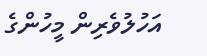އަހުލުވެރިން މީހުންގެ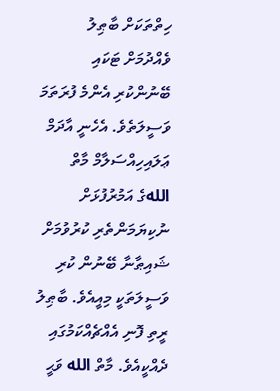ހިތްތަކަށް ބާޠިލު ވެއްދުމަށް ޓަކައި ބޭނުންކުރި އެންމެ ފުރަތަމަ ވަސީލަތެވެ. އެހެނީ އާދަމް ޢަލައިހިއްސަލާމް މާތް اللهގެ އަމުރުފުޅަށް ނުކިޔަމަންތެރި ކުރުވުމަށް ޝައިޠާނާ ބޭނުން ކުރި ވަސީލަތަކީ މިއީއެވެ. ބާޠިލު ރީތި ފޮނި އެއްޗެއްކަމުގައި ދެއްކީއެވެ. މާތް الله ވަޙީ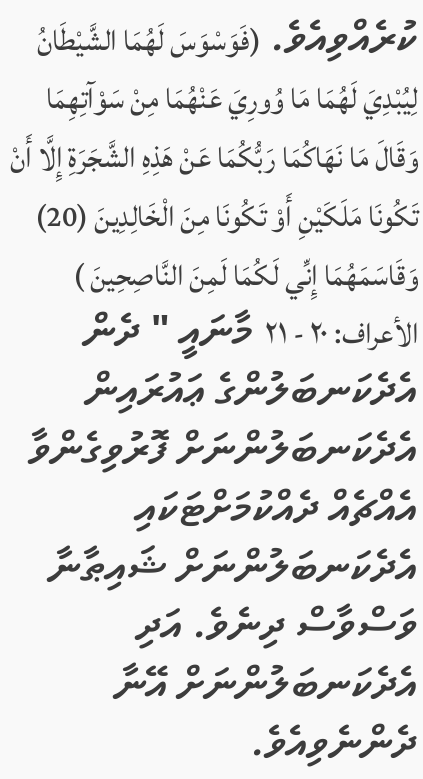ކުރެއްވިއެވެ. (فَوَسْوَسَ لَهُمَا الشَّيْطَانُ لِيُبْدِيَ لَهُمَا مَا وُورِيَ عَنْهُمَا مِنْ سَوْآتِهِمَا وَقَالَ مَا نَهَاكُمَا رَبُّكُمَا عَنْ هَذِهِ الشَّجَرَةِ إِلَّا أَنْ تَكُونَا مَلَكَيْنِ أَوْ تَكُونَا مِنَ الْخَالِدِينَ (20) وَقَاسَمَهُمَا إِنِّي لَكُمَا لَمِنَ النَّاصِحِينَ )  الأعراف: ٢٠ - ٢١  މާނައީ " ދެން އެދެކަނބަލުންގެ ޢައުރައިން އެދެކަނބަލުންނަށް ފޮރުވިގެންވާ އެއްޗެއް ދެއްކުމަށްޓަކައި އެދެކަނބަލުންނަށް ޝައިޠާނާ ވަސްވާސް ދިނެވެ. އަދި އެދެކަނބަލުންނަށް އޭނާ ދެންނެވިއެވެ.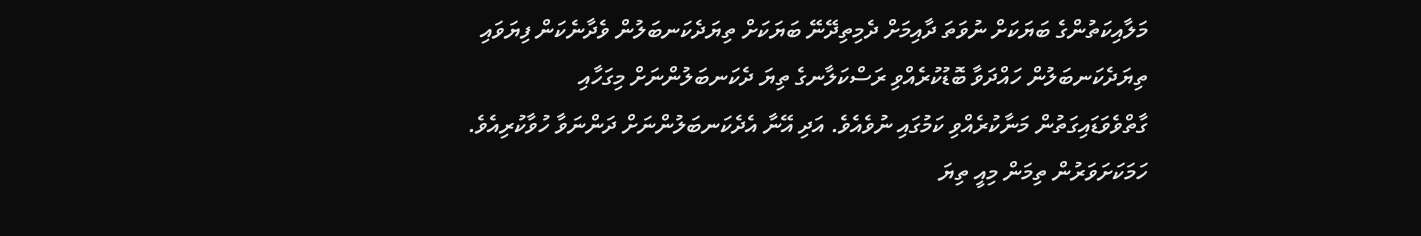މަލާއިކަތުންގެ ބަޔަކަށް ނުވަތަ ދާއިމަށް ދެމިތިދޭނޭ ބަޔަކަށް ތިޔަދެކަނބަލުން ވެދާނެކަން ފިޔަވައި ތިޔަދެކަނބަލުން ހައްދަވާ ބޮޑުކުރެއްވި ރަސްކަލާނގެ ތިޔަ ދެކަނބަލުންނަށް މިގަހާއި ގާތްވެވަޑައިގަތުން މަނާކުރެއްވި ކަމުގައި ނުވެއެވެ. އަދި އޭނާ އެދެކަނބަލުންނަށް ދަންނަވާ ހުވާކުރިއެވެ. ހަމަކަށަވަރުން ތިމަން މިއީ ތިޔަ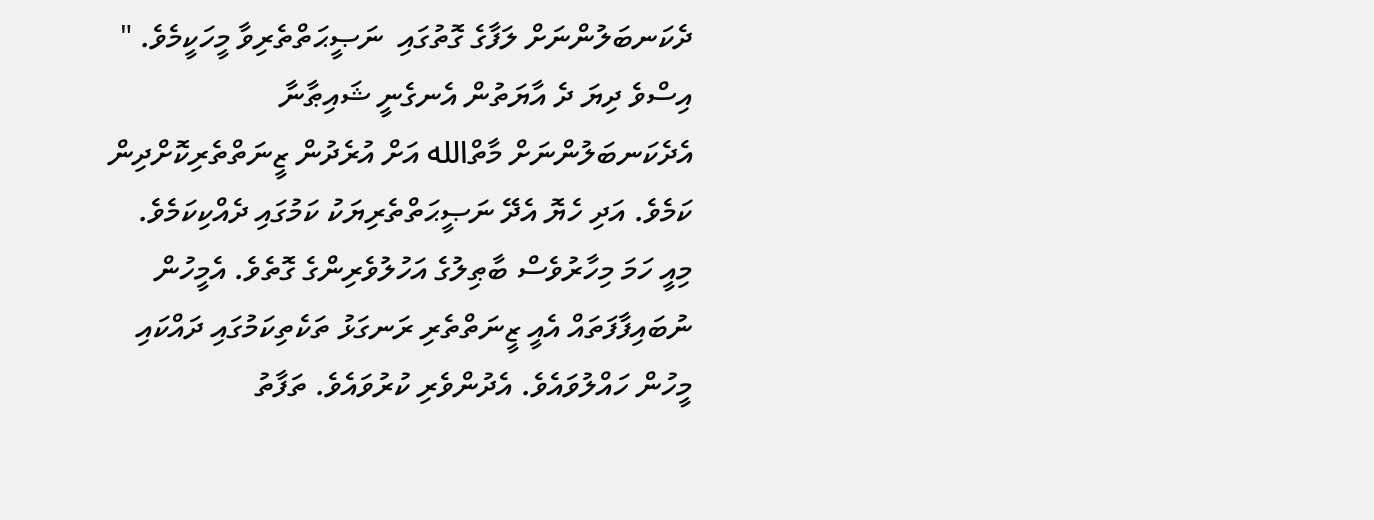ދެކަނބަލުންނަށް ލަފާގެ ގޮތުގައި  ނަޞީޙަތްތެރިވާ މީހަކީމެވެ. "
އިސްވެ ދިޔަ ދެ އާޔަތުން އެނގެނީ ޝައިޠާނާ އެދެކަނބަލުންނަށް މާތްالله އަށް އުރެދުން ޒީނަތްތެރިކޮށްދިން ކަމެވެ. އަދި ހެޔޮ އެދޭ ނަޞީޙަތްތެރިޔަކު ކަމުގައި ދެއްކިކަމެވެ.
މިއީ ހަމަ މިހާރުވެސް ބާޠިލުގެ އަހުލުވެރިންގެ ގޮތެވެ. އެމީހުން ނުބައިފާފަތައް އެއީ ޒީނަތްތެރި ރަނގަޅު ތަކެތިކަމުގައި ދައްކައި މީހުން ހައްލުވައެވެ. އެދުންވެރި ކުރުވައެވެ. ތަފާތު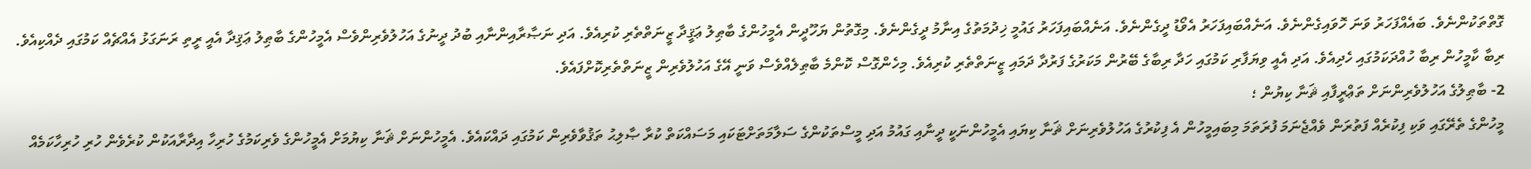ގޮތްތަކުންނެވެ. ބައެއްފަހަރު ވަނަ ހޮވައިގެންނެވެ. އަނެއްބައިފަހަރު އެވޯޑު ދީގެންނެވެ. އަނެއްބައިފަހަރު ގައުމީ ޚިދުމަތުގެ އިނާމު ދީގެންނެވެ. މިގޮތުން ޔަހޫދީން އެމީހުންގެ ބާޠިލު ޢަޤީދާ ޒީނަތްތެރި ކުރިއެވެ. އަދި ނަޞާރާއިންނާއި ބުދު ދީނުގެ އަހުލުވެރިންވެސް އެމީހުންގެ ބާޠިލު ޢަޤިދާ އެއީ ރީތި ރަނަގަޅު އެއްޗެއް ކަމުގައި ދެއްކިއެވެ. ރިބާ ކާމީހުން ރިބާ ހުއްދަކަމުގައި ހެދިއެވެ. އަދި އެއީ ވިޔަފާރި ކަމުގައި ހަދާ ރިބާގެ ބޭރުން މަކަރުގެ ފަރުދާ ދަމައި ޒީނަތްތެރި ކުރިއެވެ. މިހެންގޮސް ކޮންމެ ބާޠިލެއްވެސް ވަނީ އޭގެ އަހުލުވެރިން ޒީނަތްތެރިކޮށްފައެވެ.
2- ބާޠިލުގެ އަހުލުވެރިންނަށް ތަޢްރީފާއި ޘަނާ ކިޔުން ؛
މީހުންގެ ތެރޭގައި ވަކި ފިކުރެއް ފަތުރަން ވެއްޖެނަމަ ފުރަތަމަ މިބައިމީހުން އެ ފިކުރުގެ އަހުލުވެރިނަށް ޘަނާ ކިޔައި އެމީހުންނަކީ ދީނާއި ގައުމު އަދި މީސްތަކުންގެ ސަލާމަތަށްޓަކައި މަސައްކަތް ކުރާ ޞާލިޙު ތަޤުވާވެރިން ކަމުގައި ދައްކައެވެ. އެމީހުންނަށް ޘަނާ ކިޔުމަށް އެމީހުންގެ ވެރިކަމުގެ ހުރިހާ އިދާރާއަކުން ކުރެވެން ހުރި ހުރިހާކަމެއް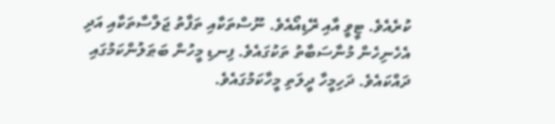ކުރެއެވެ. ޓީވީ އާއި ރޭޑިއޯއެވެ. ނޫސްތަކާއި ތަފާތު ޖަލްސާތަކާއި އަދި އެހެނިހެން މުނާސަބާތު ތަކުގައެވެ. ފިނޑި މީހުން ބަޠަލުންކަމުގައި ދައްކައެވެ. ދަހިމީހާ ދީލަތި މީހާކަމުގައެވެ.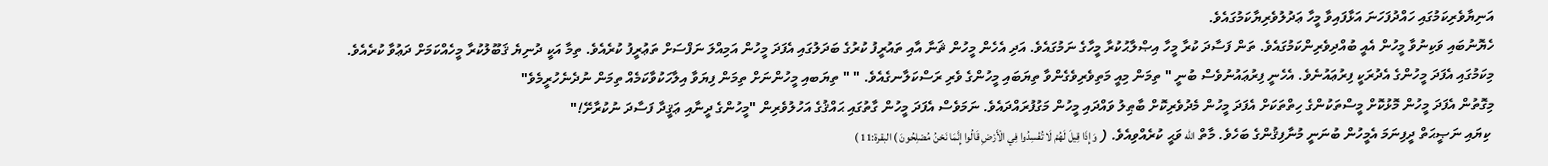އަނިޔާވެރިކަމުގައި ހައްދުފަހަނަ އަޅާފައިވާ މީހާ ޢަދުލުވެރިޔާކަމުގައެވެ.
ހެޔޮނުބައި ވަކިނުވާ މީހުން އެއީ ބުއްދިވެރިންކަމުގައެވެ. ތަން ފަސާދަ ކުރާ މީހާ އިޞްލާޙުކުރާ މީހާގެ ނަމުގައެވެ. އަދި އެހެން މީހުން ޘަނާ އާއި ތައުރީފު ކުރުގެ ބަދަލުގައި އެފަދަ މީހުން އަމިއްލަ ނަފްސަށް ތަޢުރީފު ކުރެއެވެ. ތިމާ އަކީ ދުނިޔެ ޤަބޫލުކުރާ މީހެއްކަމަށް ދަޢުވާ ކުރެއެވެ. މިކަމުގައި އެފަދަ މީހުންގެ އެދުރަކީ ފިރުޢައުނެވެ. އެހެނީ ފިރުޢައުނުވެސް ބުނީ " ތިމަން މިއީ މަތިވެރިވެގެންވާ ތިޔަބައި މީހުންގެ ވެރި ރަސްކަލާނގެއެވެ. " " ތިޔަބއި މީހުންނަށް ތިމަން ފިޔަވާ އިލާހަކުވާކަމެއް ތިމަން ނުދެނެހުރީމެވެ"
މިގޮތުން އެފަދަ މީހުން މޮޅުކޮށް މީސްތަކުންގެ ހިތްތަކަށް އެފަދަ މީހުން މެދުވެރިކޮށް ބާޠިލު ވައްދައި މީހުން މަގުފުރައްދައެވެ. ނަމަވެސް އެފަދަ މީހުން ގާތުގައި ޙައްޤުގެ އަހުލުވެރިން "މީހުންގެ ދީނާއި ޢަޤީދާ ފަސާދަ ނުކުރާށޭ!"
 ކިޔައި ނަޞީޙަތް ދީފިނަމަ އެމީހުން ބުނަނީ މުނާފިޤުންގެ ބަހެވެ. މާތް الله ވަޙީ ކުރެއްވިއެވެ. ( وَإِذَا قِيلَ لَهُمْ لَا تُفْسِدُوا فِي الْأَرْضِ قَالُوا إِنَّمَا نَحْنُ مُصْلِحُونَ ) البقرة:11 )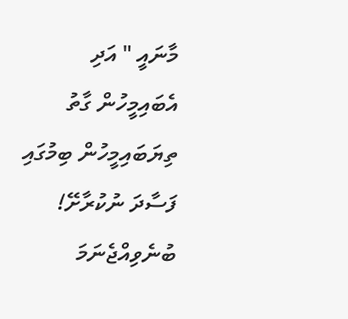މާނައީ " އަދި އެބައިމީހުން ގާތު ތިޔަބައިމީހުން ބިމުގައި ފަސާދަ ނުކުރާށޭ! ބުނެވިއްޖެނަމަ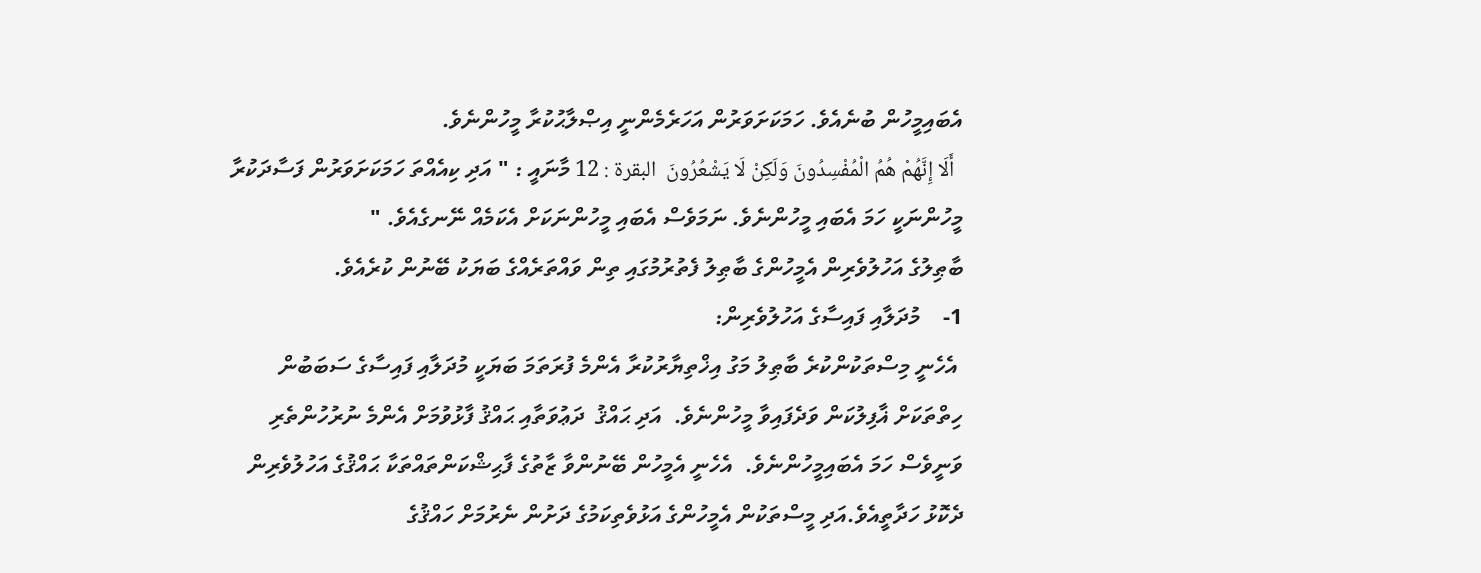އެބައިމީހުން ބުނެއެވެ. ހަމަކަށަވަރުން އަހަރެމެންނީ އިޞްލާޙުކުރާ މީހުންނެވެ.
  أَلَا إِنَّهُمْ هُمُ الْمُفْسِدُونَ وَلَكِنْ لَا يَشْعُرُونَ  البقرة : 12 މާނައީ : " އަދި ކިއެއްތަ ހަމަކަށަވަރުން ފަސާދަކުރާ މީހުންނަކީ ހަމަ އެބައި މީހުންނެވެ. ނަމަވެސް އެބައި މީހުންނަކަށް އެކަމެއް ނޭނގެއެވެ. "
ބާޠިލުގެ އަހުލުވެރިން އެމީހުންގެ ބާޠިލު ފެތުރުމުގައި ތިން ވައްތަރެއްގެ ބަޔަކު ބޭނުން ކުރެއެވެ.
1-    މުދަލާއި ފައިސާގެ އަހުލުވެރިން:
 އެހެނީ މިސްތަކުންކުރެ ބާޠިލު މަގު އިޚްތިޔާރުކުރާ އެންމެ ފުރަތަމަ ބަޔަކީ މުދަލާއި ފައިސާގެ ސަބަބުން ހިތްތަކަށް ޣާފިލުކަން ވަދެފައިވާ މީހުންނެވެ.  އަދި ޙައްޤު  ދަޢުވަތާއި ޙައްޤު ފާޅުވުމަށް އެންމެ ނުރުހުންތެރި ވަނީވެސް ހަމަ އެބައިމީހުންނެވެ.  އެހެނީ އެމީހުން ބޭނުންވާ ޒާތުގެ ފާޙިޝްކަންތައްތަކާ ޙައްޤުގެ އަހުލުވެރިން ދެކޮޅު ހަދާތީއެވެ.އަދި މީސްތަކުން އެމީހުންގެ އަޅުވެތިކަމުގެ ދަށުން ނެރުމަށް ހައްޤުގެ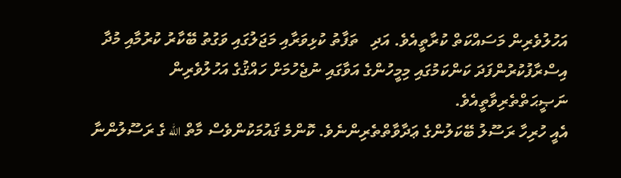އަހުލުވެރިން މަސައްކަތް ކުރާތީއެވެ. އަދި   ތަފާތު ކުޅިވަރާއި މަޖަލުގައި ވަގުތު ބޭކާރު ކުރުމާއި މުދާ އިސްރާފުކުރުންފަދަ ކަންކަމުގައި މިމީހުންގެ އަވާގައި ނުޖެހުމަށް ހައްޤުގެ އަހުލުވެރިން ނަޞީޙަތްތެރިވާތީއެވެ.
އެއީ ހުރިހާ ރަސޫލު ބޭކަލުންގެ ޢަދާވާތްތެރިންނެވެ. ކޮންމެ ޤައުމަކުންވެސް މާތް الله ގެ ރަސޫލުންނާ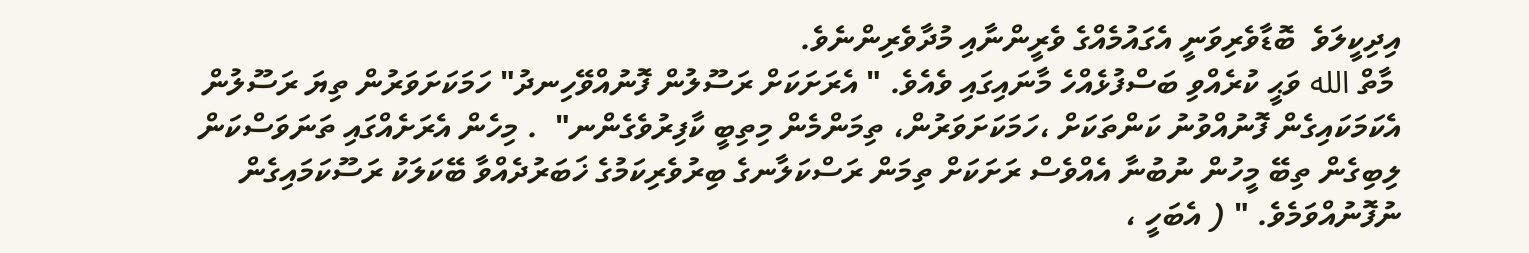އިދިކީލަވެ  ބޮޑާވެރިވަނީ އެގައުމެއްގެ ވެރީންނާއި މުދާވެރިންނެވެ.
 މާތް الله ވަޙީ ކުރެއްވި ބަސްފުޅެއްހެ މާނައިގައި ވެއެވެ. " އެރަށަކަށް ރަސޫލުން ފޮނުއްވޭހިނދު" ހަމަކަށަވަރުން ތިޔަ ރަސޫލުން އެކަމަކައިގެން ފޮނުއްވުނު ކަންތަކަށް ،ހަމަކަށަވަރުން، ތިމަންމެން މިތިބީ ކާފިރުވެގެންނ"  . މިހެން އެރަށެއްގައި ތަނަވަސްކަން ލިބިގެން ތިބޭ މީހުން ނުބުނާ އެއްވެސް ރަށަކަށް ތިމަން ރަސްކަލާނގެ ބިރުވެރިކަމުގެ ޚަބަރުދެއްވާ ބޭކަލަކު ރަސޫކަމައިގެން ނުފޮނުއްވަމެވެ. " ( އެބަހީ ،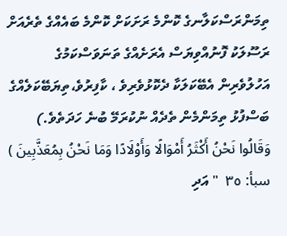ތިމަންރަސްކަލާނގެ ކޮންމެ ރަށަކަށް ކޮންމެ ބައެއްގެ ތެރެއަށް ރަސޫލަކު ފޮނުއްވިޔަސް އެރަށެއްގެ ތަނަވަސްކަމުގެ އަހުލުވެރިން އެބޭކަލަކާ ދެކޮޅުވެރިވެ ، ކާފިރުވެ،ތިޔަބޭކަލެއްގެ ބަސްފުޅު ތިމަންމެން ތެދެއް ނުކުރަމޭ ބުނެ ހަދަތެވެ.) وَقَالُوا نَحْنُ أَكْثَرُ أَمْوَالًا وَأَوْلَادًا وَمَا نَحْنُ بِمُعَذَّبِينَ ) سبأ: ٣٥  " އަދި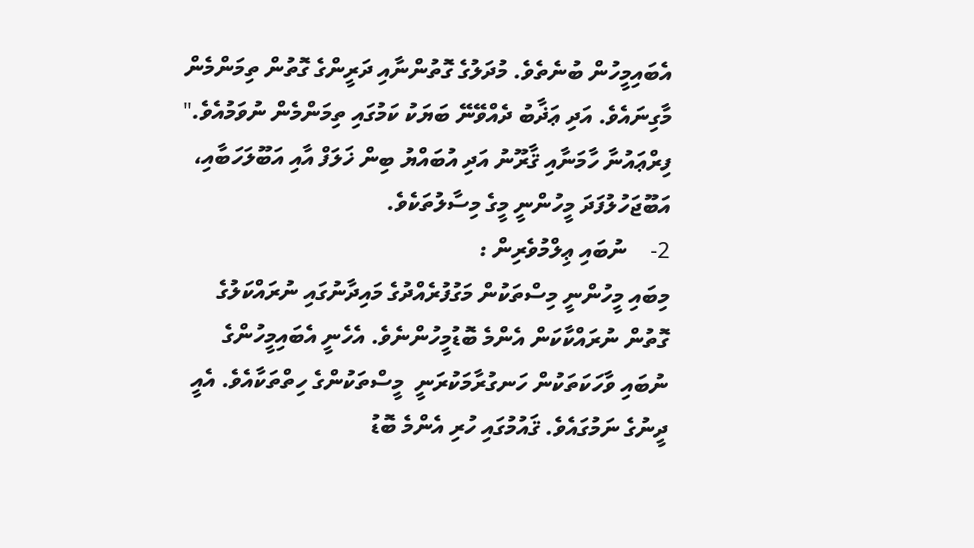އެބައިމީހުން ބުނެތެވެ. މުދަލުގެ ގޮތުންނާއި ދަރީންގެ ގޮތުން ތިމަންމެން މާގިނައެވެ. އަދި ޢަޛާބު ދެއްވޭނޭ ބަޔަކު ކަމުގައި ތިމަންމެން ނުވަމުއެވެ."
ފިރްޢައުނާ ހާމަނާއި ޤާރޫނު އަދި އުބައްޔު ބިން ޚަލަފް އާއި އަބޫލަހަބާއި، އަބޫޖަހުލުފަދަ މީހުންނީ މީގެ މިސާލުތަކެވެ.
2-    ނުބައި ޢިލްމުވެރިން :
މިބައި މީހުންނީ މިސްތަކުން މަގުފުރެއްދުގެ މައިދާނުގައި ނުރައްކަލުގެ ގޮތުން ނުރައްކާކަން އެންމެ ބޮޑުމީހުންނެވެ. އެހެނީ އެބައިމީހުންގެ ނުބައި ވާހަކަތަކުން ހަނގުރާމަކުރަނީ  މީސްތަކުންގެ ހިތްތަކާއެވެ. އެއީ ދީނުގެ ނަމުގައެވެ. ޤައުމުގައި ހުރި އެންމެ ބޮޑު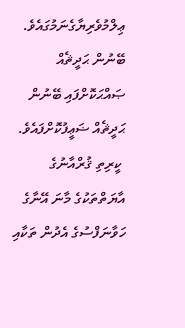ޢިލްމުވެރިޔާގެނަމުގައެވެ. ބޭނުން ޙަދީޘެއް ޞައްޙަކޮށްފައި ބޭނުން ޙަދީޘެއް ޟަޢީފުކޮށްފައެވެ.
 ކީރިތި ޤުރްއާނުގެ އާޔަތްތަކުގެ މާނަ އޭނާގެ ހަވާނަފްސުގެ އެދުން ތަކާއި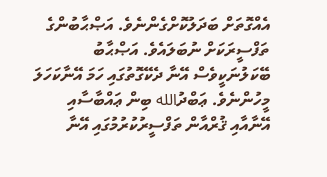އެއްގޮތަށް ބަދަލުކޮށްގެންނެވެ. އަޞްޙާބުންގެ ތަފްސީރަކަށް ނުބަލައެވެ. އަޞްޙާބު ބޭކަލުނަކީވެސް އޭނާ ދެކޭގޮތުގައި ހަމަ އޭނާކަހަލަ މީހުންނެވެ. ޢަބްދުالله ބިން ޢައްބާސާއި އޭނާއާއި ޤުރްއާން ތަފްސީރުކުރުމުގައި އޭނާ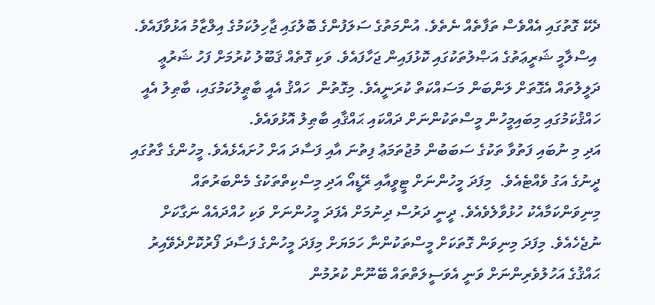ދެކޭ ގޮތުގައި އެއްވެސް ތަފާތެއް ނެތެވެ. އުންމަތުގެ ސަލަފުންގެ ބޮލުގައި ޖާހިލުކަމުގެ އިލްޒާމު އަޅުވާފައެވެ.
 އިސްލާމީ ޝަރީޢަތުގެ އަޞްލުތަކުގައި ކޮޅުފައިން ޖަހާފައެވެ. ވަކި ގޮތެއް ޤަބޫލު ކުރުމަށް ފަހު ޝަރުޢީ ދަލީލުތައް އެގޮތަށް ލަންބަން މަސައްކަތް ކުރަނީއެވެ. މިގޮތުން  ހައްޤު އެއީ ބާޠީލުކަމުގައި، ބާޠިލު އެއީ ހައްޤުކަމުގައި މިބައިމީހުން މީސްތަކުންނަށް ދައްކައި ޙައްޤާއި ބާޠިލު އޮޅުވައެވެ.
އަދި މި ނުބައި ފަތުވާ ތަކުގެ ސަބަބުން މުޖުތަމަޢު ފިތުނަ އާއި ފަސާދަ އަށް ހުށައެޅެއެވެ. މީހުންގެ ގާތުގައި ދީނުގެ އަގު ވެއްޓެއެވެ.  މިފަދަ މީހުންނަށް ޓީވީއާއި ރޭޑީއޯ އަދި މިސްކިތްތަކުގެ މެންބަރުތައް މިނިވަންކަމާއެކު ހުޅުވާލެވެއެވެ. ދީނީ ދަރުސް ދިނުމަށް އެފަދަ މީހުންނަށް ވަކި ހުއްދައެއް ނަގާކަށް ނުޖެހެއެވެ. މިފަދަ މިނިވަން ގޮތަކަށް މީސްތަކުންނާ ހަމަޔަށް މިފަދަ މީހުންގެ ފަސާދަ ފޯރުކޮށްދެވޭއިރު ޙައްޤުގެ އަހުލުވެރިންނަށް ވަނީ އެވަސީލަތްތައް ބޭނޫން ކުރުމުން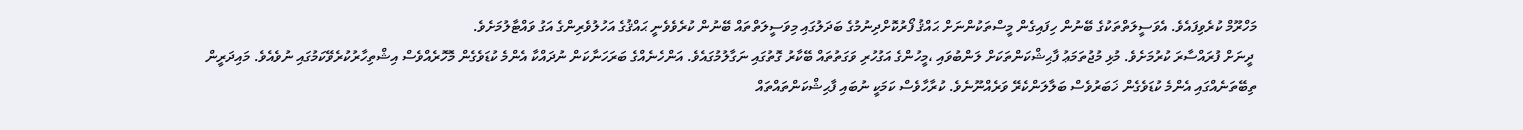މަހްރޫމް ކުރެވިފައެވެ. އެވަސީލަތްތަކުގެ ބޭނުން ހިފައިގެން މީސްތަކުންނަށް ޙައްޤު ފޯރުކޮށްދިނުމުގެ ބަދަލުގައި މިވަސީލަތްތައް ބޭނުން ކުރެވެވެނީ ޙައްޤުގެ އަހުލުވެރިންގެ އަގު ވައްޓާލުމަށެވެ.
 ދީނަށް ފުރައްސާރަ ކުރުމަށެވެ. މުޅި މުޖުތަމަޢު ފާޙިޝްކަންތަކަށް ލަންބުވައި ،މީހުންގެ އަގުހުރި ވަގަތުތައް ބޭކާރު ގޮތުގައި ނަގާލުމުގައެވެ. އަންހެނެއްގެ ބަރަހަނާކަން ނުދައްކާ އެންމެ ކުޑަވެގެން މޮހޮރެއްވެސް އިޝްތިހާރުކުރެވޭކަމުގައި ނުވެއެވެ. މައިދަރީން ތިބޭތަނެއްގައި އެންމެ ކުޑަވެގެން ޚަބަރުވެސް ބަލާލަންކެރޭ ވަރެއްނޫނެވެ. ކުރާހާވެސް ކަމަކީ ނުބައި ފާޙިޝްކަންތައްތައް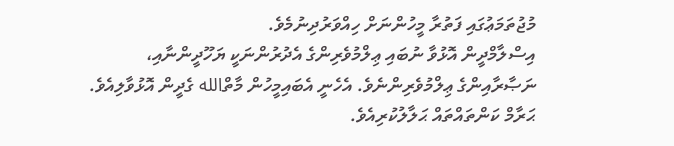މުޖުތަމަޢުގައި ފަތުރާ މީހުންނަށް ހިއްވަރުދިނުމެވެ.
އިސްލާމްދީން އޮޅުވާ ނުބައި ޢިލްމުވެރިންގެ އެދުރުންނަކީ ޔަހޫދީންނާއި، ނަޞާރާއިންގެ ޢިލްމުވެރިންނެވެ. އެހެނީ އެބައިމީހުން މާތްالله ގެދީން އޮޅުވާލިއެވެ. ޙަރާމް ކަންތައްތައް ޙަލާލުކުރިއެވެ.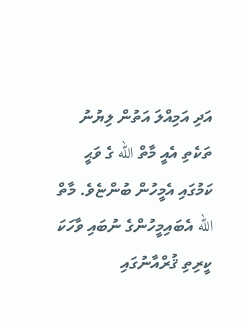އަދި އަމިއްލަ އަތުން ލިޔުނު ތަކެތި އެއީ މާތް الله ގެ ވަޙީ ކަމުގައި އެމީހުން ބުންޏެވެ. މާތް الله އެބައިމީހުންގެ ނުބައި ވާހަކަ ކީރިތި ޤުރްއާނުގައި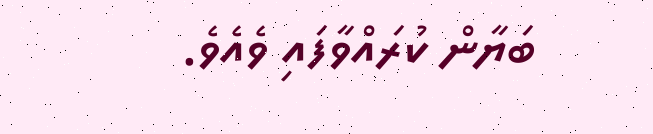ބަޔާން ކުރައްވާފައި ވެއެވެ.